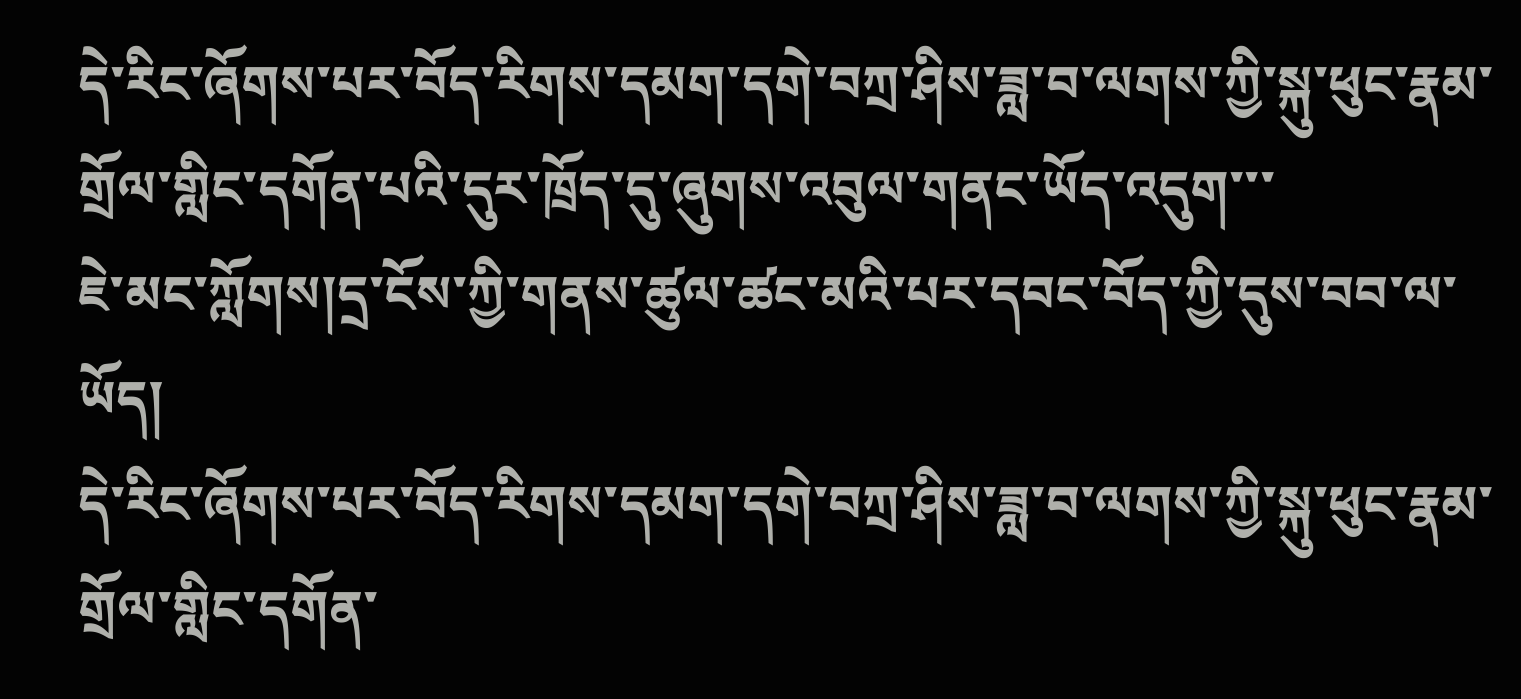དེ་རིང་ཞོགས་པར་བོད་རིགས་དམག་དགེ་བཀྲ་ཤིས་ཟླ་བ་ལགས་ཀྱི་སྐུ་ཕུང་རྣམ་གྲོལ་གླིང་དགོན་པའི་དུར་ཁྲོད་དུ་ཞུགས་འབུལ་གནང་ཡོད་འདུག་་་
ཇེ་མང་ཀློགས།དྲ་ངོས་ཀྱི་གནས་ཚུལ་ཚང་མའི་པར་དབང་བོད་ཀྱི་དུས་བབ་ལ་ཡོད།
དེ་རིང་ཞོགས་པར་བོད་རིགས་དམག་དགེ་བཀྲ་ཤིས་ཟླ་བ་ལགས་ཀྱི་སྐུ་ཕུང་རྣམ་གྲོལ་གླིང་དགོན་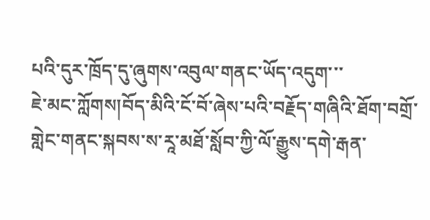པའི་དུར་ཁྲོད་དུ་ཞུགས་འབུལ་གནང་ཡོད་འདུག་་་
ཇེ་མང་ཀློགས།བོད་མིའི་ངོ་བོ་ཞེས་པའི་བརྗོད་གཞིའི་ཐོག་བགྲོ་གླེང་གནང་སྐབས་ས་རཱ་མཐོ་སློབ་ཀྱི་ལོ་རྒྱུས་དགེ་རྒན་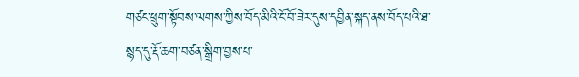གཙང་ཕྲུག་སྟོབས་ལགས་ཀྱིས་བོད་མིའི་ངོ་བོ་ཟེར་དུས་དབྱིན་སྐད་ནས་བོད་པའི་ཐ་སྙད་དུ་རྡོ་ཆག་བཙན་སྒྲིག་བྱས་པ་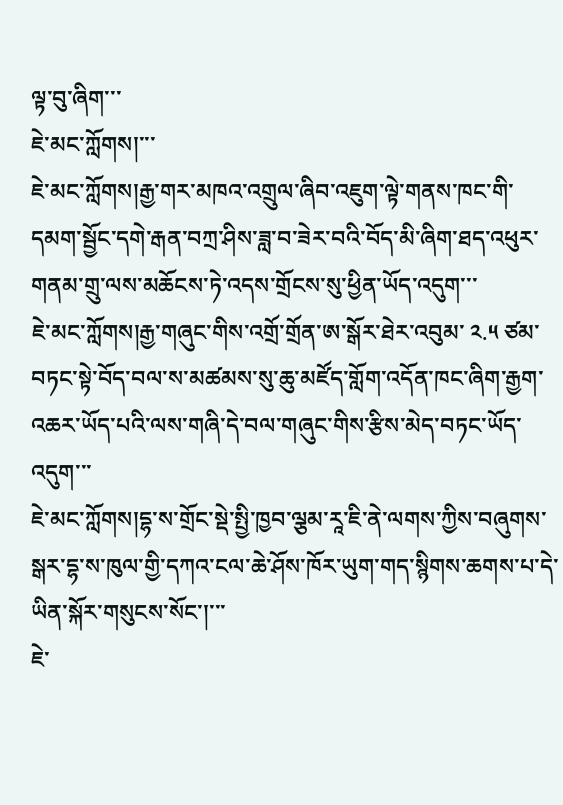ལྟ་བུ་ཞིག་་་
ཇེ་མང་ཀློགས།་་་
ཇེ་མང་ཀློགས།རྒྱ་གར་མཁའ་འགྲུལ་ཞིབ་འཇུག་ལྟེ་གནས་ཁང་གི་དམག་སྦྱོང་དགེ་རྒན་བཀྲ་ཤིས་ཟླ་བ་ཟེར་བའི་བོད་མི་ཞིག་ཐད་འཕུར་གནམ་གྲུ་ལས་མཆོངས་ཏེ་འདས་གྲོངས་སུ་ཕྱིན་ཡོད་འདུག་་་
ཇེ་མང་ཀློགས།རྒྱ་གཞུང་གིས་འགྲོ་གྲོན་ཨ་སྒོར་ཐེར་འབུམ་ ༢.༥ ཙམ་བཏང་སྟེ་བོད་བལ་ས་མཚམས་སུ་ཆུ་མཛོད་གློག་འདོན་ཁང་ཞིག་རྒྱག་འཆར་ཡོད་པའི་ལས་གཞི་དེ་བལ་གཞུང་གིས་རྩིས་མེད་བཏང་ཡོད་འདུག་་་
ཇེ་མང་ཀློགས།དྷ་ས་གྲོང་སྡེ་སྤྱི་ཁྱབ་ལྕམ་རཱ་ཇི་ནེ་ལགས་ཀྱིས་བཞུགས་སྒར་དྷ་ས་ཁུལ་གྱི་དཀའ་ངལ་ཆེ་ཤོས་ཁོར་ཡུག་གད་སྙིགས་ཆགས་པ་དེ་ཡིན་སྐོར་གསུངས་སོང་།་་་
ཇེ་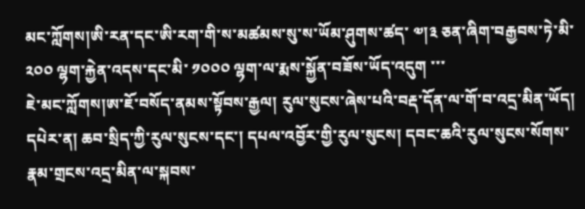མང་ཀློགས།ཨི་རན་དང་ཨི་རག་གི་ས་མཚམས་སུ་ས་ཡོམ་ཤུགས་ཚད་ ༧།༣ ཅན་ཞིག་བརྒྱབས་ཏེ་མི་ ༢༠༠ ལྷག་རྐྱེན་འདས་དང་མི་ ༡༠༠༠ ལྷག་ལ་རྨས་སྐྱོན་བཟོས་ཡོད་འདུག ་་་
ཇེ་མང་ཀློགས།ཨ་ཇོ་བསོད་ནམས་སྟོབས་རྒྱལ། རུལ་སུངས་ཞེས་པའི་བརྡ་དོན་ལ་གོ་བ་འདྲ་མིན་ཡོད། དཔེར་ན། ཆབ་སྲིད་ཀྱི་རུལ་སུངས་དང་། དཔལ་འབྱོར་གྱི་རུལ་སུངས། དབང་ཆའི་རུལ་སུངས་སོགས་རྣམ་གྲངས་འདྲ་མིན་ལ་སྐབས་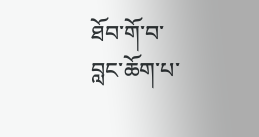ཐོབ་གོ་བ་བླང་ཆོག་པ་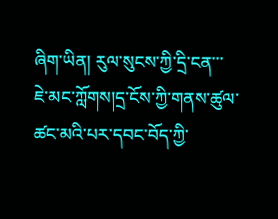ཞིག་ཡིན། རུལ་སུངས་ཀྱི་དྲི་ངན་་་
ཇེ་མང་ཀློགས།དྲ་ངོས་ཀྱི་གནས་ཚུལ་ཚང་མའི་པར་དབང་བོད་ཀྱི་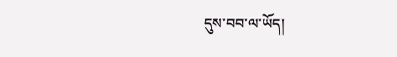དུས་བབ་ལ་ཡོད།